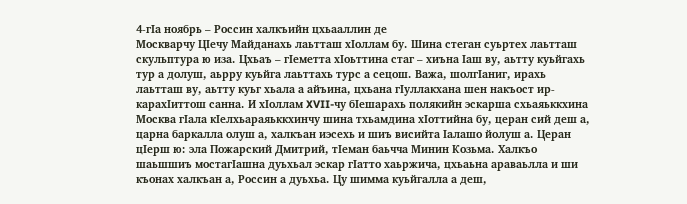4-гIа ноябрь – Россин халкъийн цхьааллин де
Москварчу ЦIечу Майданахь лаьтташ хIоллам бу. Шина стеган суьртех лаьтташ скульптура ю иза. Цхьаъ – гIеметта хIоьттина стаг – хиъна Iаш ву, аьтту куьйгахь тур а долуш, аьрру куьйга лаьттахь турс а сецош. Важа, шолгIаниг, ирахь лаьтташ ву, аьтту куьг хьала а айъина, цхьана гIуллакхана шен накъост ир-карахIиттош санна. И хIоллам XVII-чу бIешарахь полякийн эскарша схьаяьккхина Москва гIала кIелхьараяьккхинчу шина тхьамдина хIоттийна бу, церан сий деш а, царна баркалла олуш а, халкъан иэсехь и шиъ висийта Iалашо йолуш а. Церан цIерш ю: эла Пожарский Дмитрий, тIеман баьчча Минин Козьма. Халкъо шаьшшиъ мостагIашна дуьхьал эскар гIатто хаьржича, цхьаьна араваьлла и ши къонах халкъан а, Россин а дуьхьа. Цу шимма куьйгалла а деш,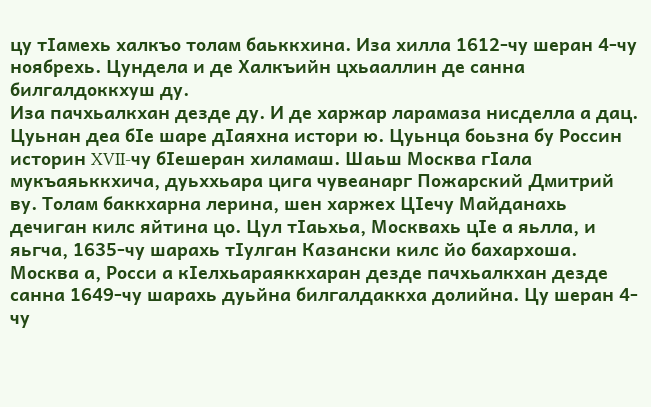цу тIамехь халкъо толам баьккхина. Иза хилла 1612-чу шеран 4-чу ноябрехь. Цундела и де Халкъийн цхьааллин де санна билгалдоккхуш ду.
Иза пачхьалкхан дезде ду. И де харжар ларамаза нисделла а дац. Цуьнан деа бIе шаре дIаяхна истори ю. Цуьнца боьзна бу Россин историн XVII-чу бIешеран хиламаш. Шаьш Москва гIала мукъаяьккхича, дуьххьара цига чувеанарг Пожарский Дмитрий ву. Толам баккхарна лерина, шен харжех ЦIечу Майданахь дечиган килс яйтина цо. Цул тIаьхьа, Москвахь цIе а яьлла, и яьгча, 1635-чу шарахь тIулган Казански килс йо бахархоша. Москва а, Росси а кIелхьараяккхаран дезде пачхьалкхан дезде санна 1649-чу шарахь дуьйна билгалдаккха долийна. Цу шеран 4-чу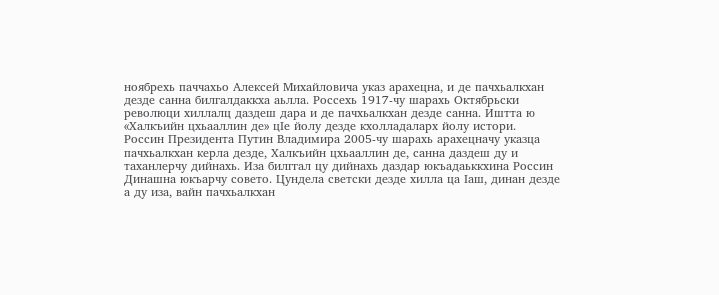ноябрехь паччахьо Алексей Михайловича указ арахецна, и де пачхьалкхан дезде санна билгалдаккха аьлла. Россехь 1917-чу шарахь Октябрьски революци хиллалц даздеш дара и де пачхьалкхан дезде санна. Иштта ю «Халкъийн цхьааллин де» цIе йолу дезде кхолладаларх йолу истори.
Россин Президента Путин Владимира 2005-чу шарахь арахецначу указца пачхьалкхан керла дезде, Халкъийн цхьааллин де, санна даздеш ду и таханлерчу дийнахь. Иза билггал цу дийнахь даздар юкъадаьккхина Россин Динашна юкъарчу совето. Цундела светски дезде хилла ца Iаш, динан дезде а ду иза, вайн пачхьалкхан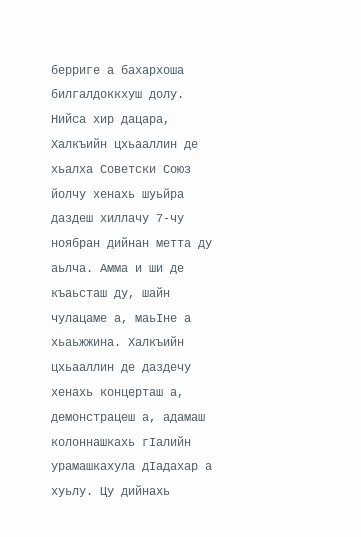берриге а бахархоша билгалдоккхуш долу.
Нийса хир дацара, Халкъийн цхьааллин де хьалха Советски Союз йолчу хенахь шуьйра даздеш хиллачу 7-чу ноябран дийнан метта ду аьлча. Амма и ши де къаьсташ ду, шайн чулацаме а, маьIне а хьаьжжина. Халкъийн цхьааллин де даздечу хенахь концерташ а, демонстрацеш а, адамаш колоннашкахь гIалийн урамашкахула дIадахар а хуьлу. Цу дийнахь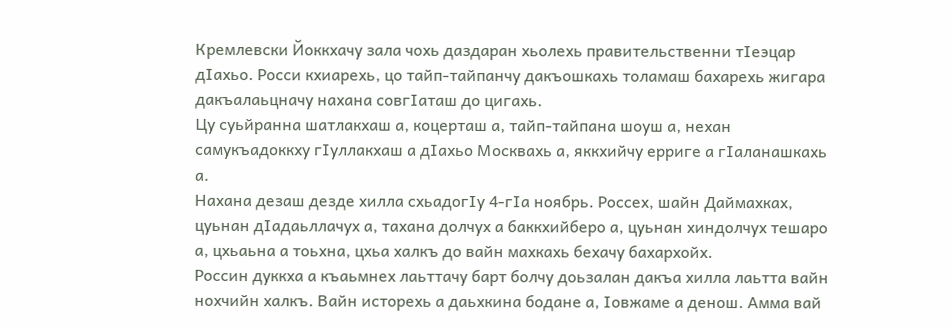Кремлевски Йоккхачу зала чохь даздаран хьолехь правительственни тIеэцар дIахьо. Росси кхиарехь, цо тайп-тайпанчу дакъошкахь толамаш бахарехь жигара дакъалаьцначу нахана совгIаташ до цигахь.
Цу суьйранна шатлакхаш а, коцерташ а, тайп-тайпана шоуш а, нехан самукъадоккху гIуллакхаш а дIахьо Москвахь а, яккхийчу ерриге а гIаланашкахь а.
Нахана дезаш дезде хилла схьадогIу 4-гIа ноябрь. Россех, шайн Даймахках, цуьнан дIадаьллачух а, тахана долчух а баккхийберо а, цуьнан хиндолчух тешаро а, цхьаьна а тоьхна, цхьа халкъ до вайн махкахь бехачу бахархойх.
Россин дуккха а къаьмнех лаьттачу барт болчу доьзалан дакъа хилла лаьтта вайн нохчийн халкъ. Вайн исторехь а даьхкина бодане а, Iовжаме а денош. Амма вай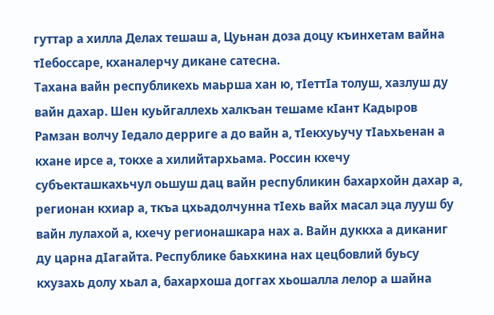гуттар а хилла Делах тешаш а, Цуьнан доза доцу къинхетам вайна тIебоссаре, кханалерчу дикане сатесна.
Тахана вайн республикехь маьрша хан ю, тIеттIа толуш, хазлуш ду вайн дахар. Шен куьйгаллехь халкъан тешаме кIант Кадыров Рамзан волчу Iедало дерриге а до вайн а, тIекхуьучу тIаьхьенан а кхане ирсе а, токхе а хилийтархьама. Россин кхечу субъекташкахьчул оьшуш дац вайн республикин бахархойн дахар а, регионан кхиар а, ткъа цхьадолчунна тIехь вайх масал эца лууш бу вайн лулахой а, кхечу регионашкара нах а. Вайн дуккха а диканиг ду царна дIагайта. Республике баьхкина нах цецбовлий буьсу кхузахь долу хьал а, бахархоша доггах хьошалла лелор а шайна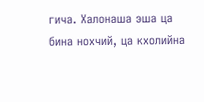гича. Халонаша эша ца бина нохчий, ца кхолийна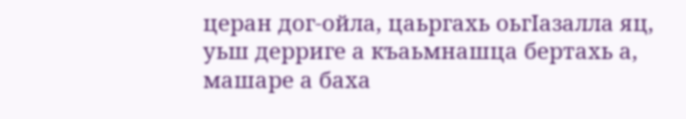церан дог-ойла, цаьргахь оьгIазалла яц, уьш дерриге а къаьмнашца бертахь а, машаре а баха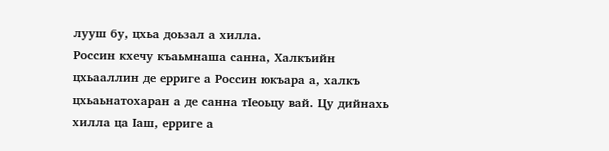лууш бу, цхьа доьзал а хилла.
Россин кхечу къаьмнаша санна, Халкъийн цхьааллин де ерриге а Россин юкъара а, халкъ цхьаьнатохаран а де санна тIеоьцу вай. Цу дийнахь хилла ца Iаш, ерриге а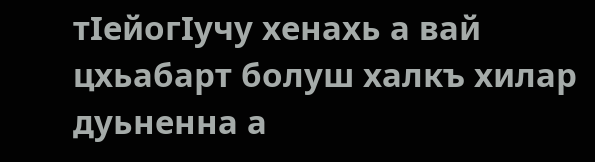тIейогIучу хенахь а вай цхьабарт болуш халкъ хилар дуьненна а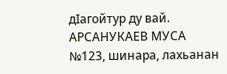дIагойтур ду вай.
АРСАНУКАЕВ МУСА
№123, шинара, лахьанан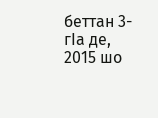беттан 3-гIа де, 2015 шо